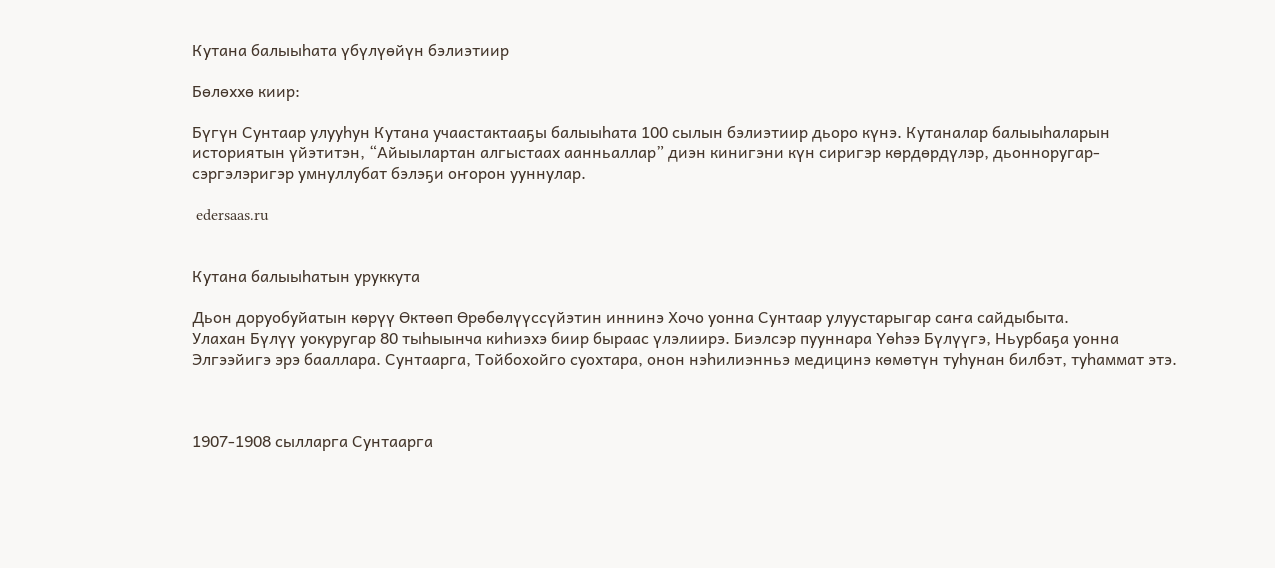Кутана балыыһата үбүлүөйүн бэлиэтиир

Бөлөххө киир:

Бүгүн Сунтаар улууһун Кутана учаастактааҕы балыыһата 100 сылын бэлиэтиир дьоро күнэ. Кутаналар балыыһаларын историятын үйэтитэн, “Айыылартан алгыстаах аанньаллар” диэн кинигэни күн сиригэр көрдөрдүлэр, дьонноругар-сэргэлэригэр умнуллубат бэлэҕи оҥорон ууннулар.

 edersaas.ru


Кутана балыыһатын уруккута

Дьон доруобуйатын көрүү Өктөөп Өрөбөлүүссүйэтин иннинэ Хочо уонна Сунтаар улуустарыгар саҥа сайдыбыта.
Улахан Бүлүү уокуругар 80 тыһыынча киһиэхэ биир быраас үлэлиирэ. Биэлсэр пууннара Үөһээ Бүлүүгэ, Ньурбаҕа уонна Элгээйигэ эрэ бааллара. Сунтаарга, Тойбохойго суохтара, онон нэһилиэнньэ медицинэ көмөтүн туһунан билбэт, туһаммат этэ.



1907-1908 сылларга Сунтаарга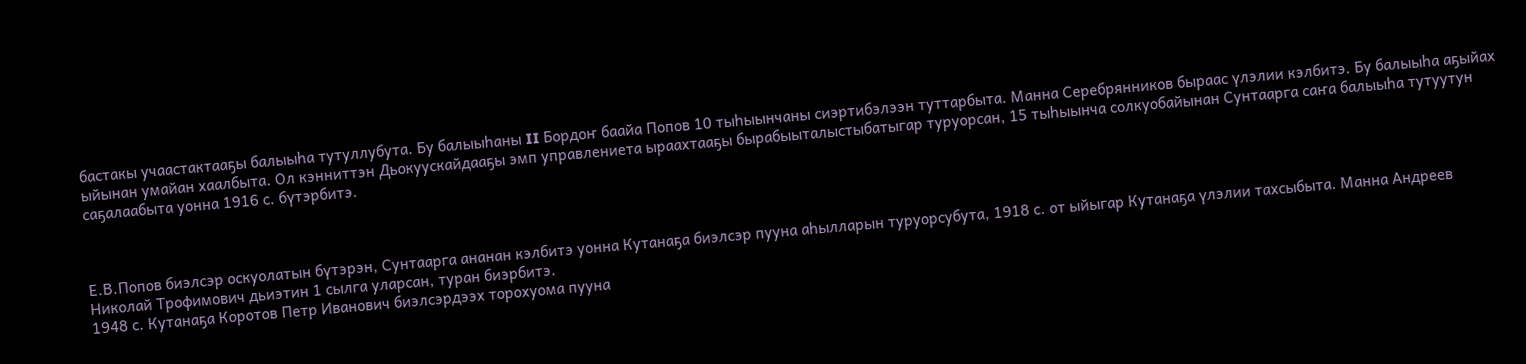бастакы учаастактааҕы балыыһа тутуллубута. Бу балыыһаны II Бордоҥ баайа Попов 10 тыһыынчаны сиэртибэлээн туттарбыта. Манна Серебрянников быраас үлэлии кэлбитэ. Бу балыыһа аҕыйах ыйынан умайан хаалбыта. Ол кэнниттэн Дьокуускайдааҕы эмп управлениета ыраахтааҕы бырабыыталыстыбатыгар туруорсан, 15 тыһыынча солкуобайынан Сунтаарга саҥа балыыһа тутуутун саҕалаабыта уонна 1916 с. бүтэрбитэ.



Е.В.Попов биэлсэр оскуолатын бүтэрэн, Сунтаарга ананан кэлбитэ уонна Кутанаҕа биэлсэр пууна аһылларын туруорсубута, 1918 с. от ыйыгар Кутанаҕа үлэлии тахсыбыта. Манна Андреев Николай Трофимович дьиэтин 1 сылга уларсан, туран биэрбитэ.
1948 с. Кутанаҕа Коротов Петр Иванович биэлсэрдээх торохуома пууна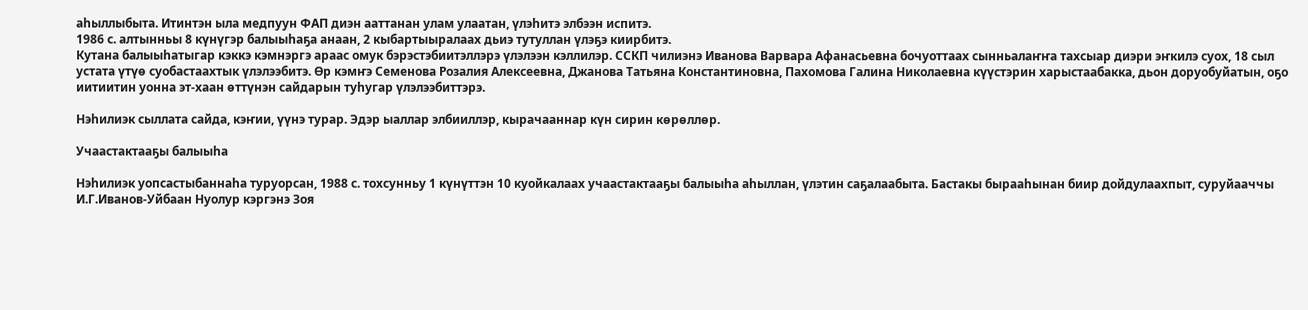аһыллыбыта. Итинтэн ыла медпуун ФАП диэн ааттанан улам улаатан, үлэһитэ элбээн испитэ.
1986 с. алтынньы 8 күнүгэр балыыhаҕа анаан, 2 кыбартыыралаах дьиэ тутуллан үлэҕэ киирбитэ.
Кутана балыыhатыгар кэккэ кэмнэргэ араас омук бэрэстэбиитэллэрэ үлэлээн кэллилэр. ССКП чилиэнэ Иванова Варвара Афанасьевна бочуоттаах сынньалаҥҥа тахсыар диэри эҥкилэ суох, 18 сыл устата үтүө суобастаахтык үлэлээбитэ. Өр кэмҥэ Семенова Розалия Алексеевна, Джанова Татьяна Константиновна, Пахомова Галина Николаевна күүстэрин харыстаабакка, дьон доруобуйатын, оҕо иитиитин уонна эт-хаан өттүнэн сайдарын туhугар үлэлээбиттэрэ.

Нэһилиэк сыллата сайда, кэҥии, үүнэ турар. Эдэр ыаллар элбииллэр, кырачааннар күн сирин көрөллөр.

Учаастактааҕы балыыһа

Нэhилиэк уопсастыбаннаһа туруорсан, 1988 с. тохсунньу 1 күнүттэн 10 куойкалаах учаастактааҕы балыыhа аhыллан, үлэтин саҕалаабыта. Бастакы бырааһынан биир дойдулаахпыт, суруйааччы И.Г.Иванов-Уйбаан Нуолур кэргэнэ Зоя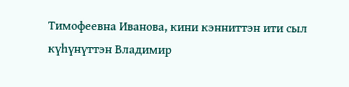Тимофеевна Иванова, кини кэнниттэн ити сыл күһүнүттэн Владимир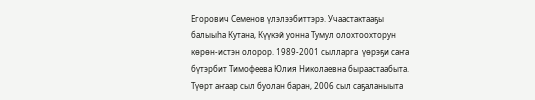Егорович Семенов үлэлээбиттэрэ. Учаастактааҕы балыыһа Кутана, Күүкэй уонна Тумул олохтоохторун көрөн-истэн олорор. 1989-2001 сылларга  үөрэҕи саҥа бүтэрбит Тимофеева Юлия Николаевна быраастаабыта. Түөрт аҥаар сыл буолан баран, 2006 сыл саҕаланыыта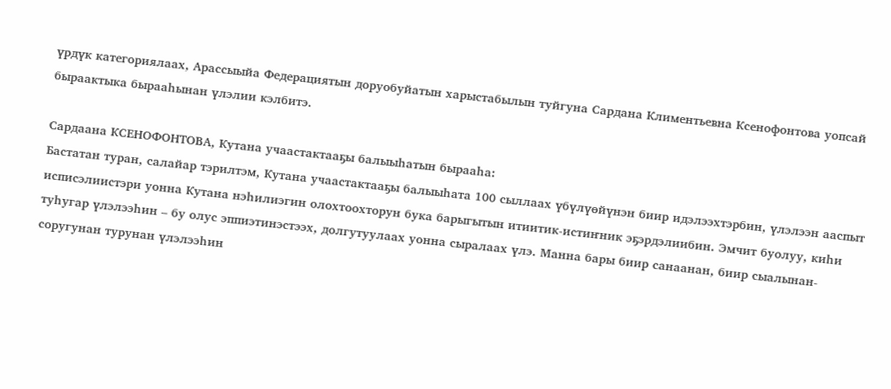үрдүк категориялаах, Арассыыйа Федерациятын доруобуйатын харыстабылын туйгуна Сардана Климентьевна Ксенофонтова уопсай быраактыка бырааһынан үлэлии кэлбитэ.

Сардаана КСЕНОФОНТОВА, Кутана учаастактааҕы балыыһатын бырааһа:
Бастатан туран, салайар тэрилтэм, Кутана учаастактааҕы балыыһата 100 сыллаах үбүлүөйүнэн биир идэлээхтэрбин, үлэлээн ааспыт исписэлиистэри уонна Кутана нэһилиэгин олохтоохторун бука барыгытын итиитик-истиҥник эҕэрдэлиибин. Эмчит буолуу, киһи туһугар үлэлээһин – бу олус эппиэтинэстээх, долгутуулаах уонна сыралаах үлэ. Манна бары биир санаанан, биир сыалынан-соругунан турунан үлэлээһин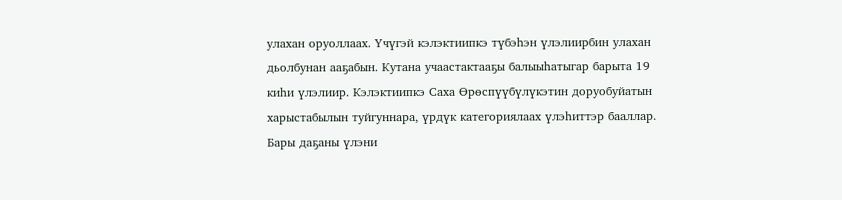улахан оруоллаах. Үчүгэй кэлэктиипкэ түбэһэн үлэлиирбин улахан дьолбунан ааҕабын. Кутана учаастактааҕы балыыһатыгар барыта 19 киһи үлэлиир. Кэлэктиипкэ Саха Өрөспүүбүлүкэтин доруобуйатын харыстабылын туйгуннара, үрдүк категориялаах үлэһиттэр бааллар. Бары даҕаны үлэни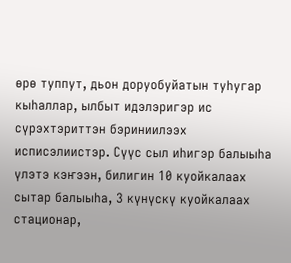өрө туппут, дьон доруобуйатын туһугар кыһаллар, ылбыт идэлэригэр ис сүрэхтэриттэн бэриниилээх исписэлиистэр. Сүүс сыл иһигэр балыыһа үлэтэ кэҥээн, билигин 10 куойкалаах сытар балыыһа, 3 күнүскү куойкалаах стационар,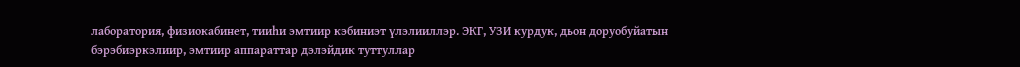лаборатория, физиокабинет, тииһи эмтиир кэбиниэт үлэлииллэр. ЭКГ, УЗИ курдук, дьон доруобуйатын бэрэбиэркэлиир, эмтиир аппараттар дэлэйдик туттуллар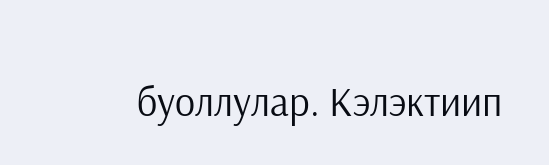буоллулар. Кэлэктиип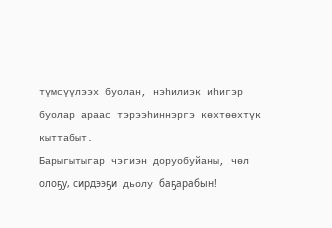түмсүүлээх буолан, нэһилиэк иһигэр буолар араас тэрээһиннэргэ көхтөөхтүк кыттабыт.
Барыгытыгар чэгиэн доруобуйаны, чөл олоҕу, сирдээҕи дьолу баҕарабын!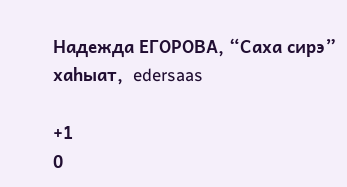Надежда ЕГОРОВА, “Саха сирэ” хаһыат,  edersaas

+1
0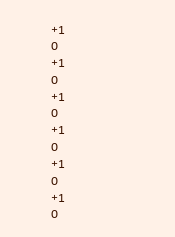+1
0
+1
0
+1
0
+1
0
+1
0
+1
0